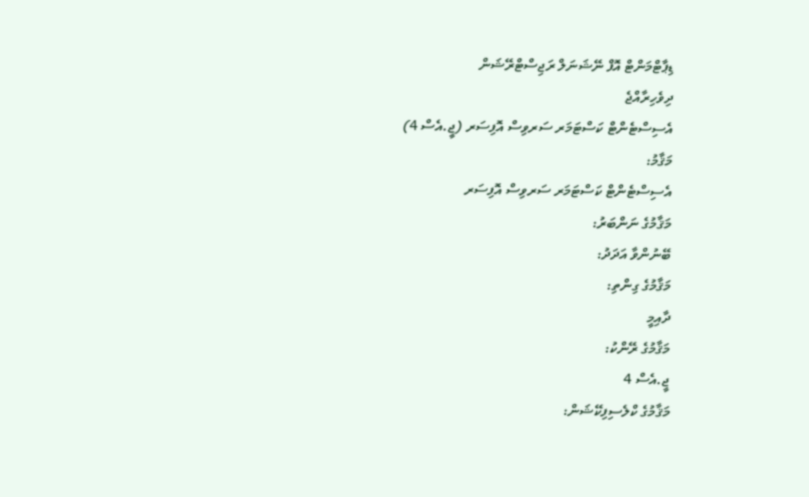ޑިޕާޓްމަންޓް އޮފް ނޭޝަނަލް ރަޖިސްޓްރޭޝަން
ދިވެހިރާއްޖެ
އެސިސްޓެންޓް ކަސްޓަމަރ ސަރވިސް އޮފިސަރ (ޖީ.އެސް 4)
މަޤާމު:
އެސިސްޓެންޓް ކަސްޓަމަރ ސަރވިސް އޮފިސަރ
މަޤާމުގެ ނަންބަރު:
ބޭނުންވާ އަދަދު:
މަޤާމުގެ ގިންތި:
ދާއިމީ
މަޤާމުގެ ރޭންކު:
ޖީ.އެސް 4
މަޤާމުގެ ކްލެސިފިކޭޝަން: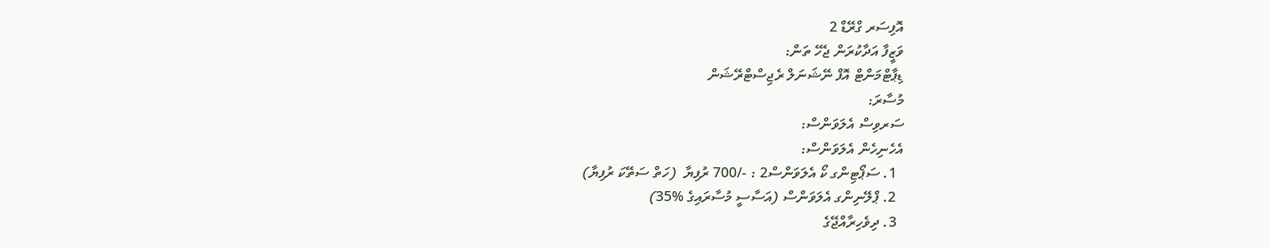އޮފިސަރ ގްރޭޑް 2
ވަޒީފާ އަދާކުރަން ޖެހޭ ތަން:
ޑިޕާޓްމަންޓް އޮފް ނޭޝަނަލް ރެޖިސްޓްރޭޝަން
މުސާރަ:
ސަރވިސް އެލަވަންސް:
އެހެނިހެން އެލަވަންސް:
  1. ސަޕޯޓިންގ ކޯ އެލަވަންސް2 : -/700 ރުފިޔާ  (ހަތް ސަތޭކަ ރުފިޔާ)
  2. ޕްލޭނިންގ އެލަވަންސް (އަސާސީ މުސާރައިގެ %35)
  3. ދިވެހިރާއްޖޭގެ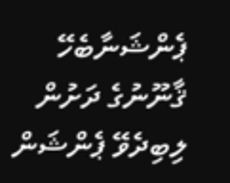ޕެންޝަނާބެހޭ ޤާނޫނުގެ ދަށުން ލިބިދެވޭ ޕެންޝަން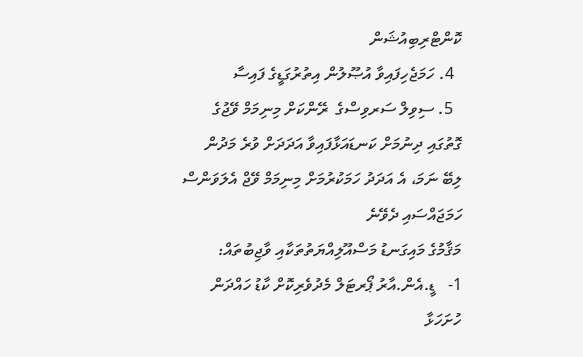ކޮންޓްރިބިއުޝަން
  4. ހަމަޖެހިފައިވާ އުޞޫލުން އިތުރުގަޑީގެ ފައިސާ
  5. ސިވިލް ސަރވިސްގެ  ރޭންކަށް މިނިމަމް ވޭޖުގެ ގޮތުގައި ދިނުމަށް ކަނޑައަޅާފައިވާ އަދަދަށް ވުރެ މަދުން ލިބޭ ނަމަ، އެ އަދަދު ހަމަކުރުމަށް މިނިމަމް ވޭޖް އެލަވަންސް ހަމަޖައްސައި ދެވޭނެ
މަޤާމުގެ މައިގަނޑު މަސްއޫލިއްޔަތުތަކާއި ވާޖިބުތައް:
1-   ޑީ.އެން.އާރު ޕޯރޓަލް މެދުވެރިކޮށް ކާޑު ހައްދަން ހުށަހަޅާ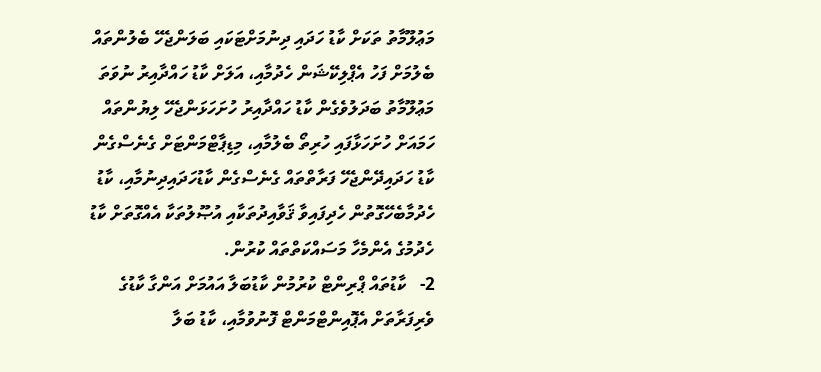މަޢުލޫމާތު ތަކަށް ކާޑު ހަދައި ދިނުމަށްޓަކައި ބަލަންޖެހޭ ބެލުންތައް ބެލުމަށް ފަހު އެޕްލިކޭޝަން ހެދުމާއި، އަލަށް ކާޑު ހައްދާއިރު ނުވަތަ މަޢުލޫމާތު ބަދަލުވެގެން ކާޑު ހައްދާއިރު ހުށަހަޅަންޖެހޭ ލިޔުންތައް ހަމައަށް ހުށަހަޅާފައި ހުރިތޯ ބެލުމާއި، މިޑިޕާޓްމަންޓަށް ގެނެސްގެން ކާޑު ހަދައިދޭންޖެހޭ ފަރާތްތައް ގެނެސްގެން ކާޑުހަދައިދިނުމާއި، ކާޑު ހެދުމާބެހޭގޮތުން ހެދިފައިވާ ޤަވާއިދުތަކާއި އުޞޫލުތަކާ އެއްގޮތަށް ކާޑު ހެދުމުގެ އެންމެހާ މަސައްކަތްތައް ކުރުން.
2-   ކާޑުތައް ޕްރިންޓް ކުރުމުން ކާޑުބަލާ އައުމަށް އަންގާ ކާޑުގެ ވެރިފަރާތަށް އެޕޮއިންޓްމަންޓް ފޮނުވުމާއި، ކާޑު ބަލާ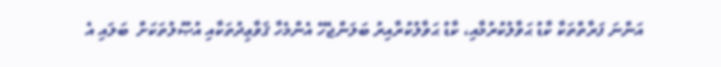އަންނަ ފަރާތްތަކާ ކާޑު ޙަވާލުކުރުމާއި، ކާޑު ޙަވާލުކުރާއިރު ބަލަންޖެހޭ އެންމެހާ ޤަވާޢިދުތަކާއި އުޞޫލުތަކަށް  ބަލައި އެ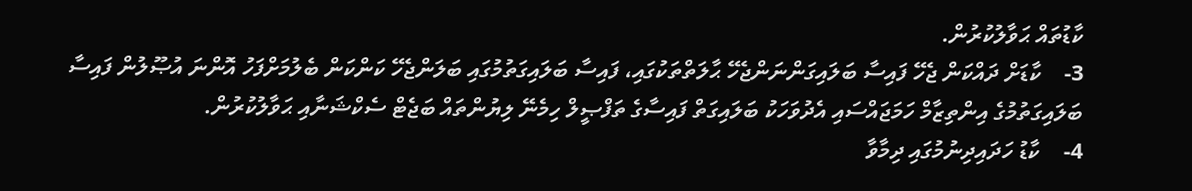ކާޑުތައް ޙަވާލުކުރުން.
3-    ކާޑަށް ދައްކަން ޖެހޭ ފައިސާ ބަލައިގަންނަންޖެހޭ ޙާލަތްތަކުގައި، ފައިސާ ބަލައިގަތުމުގައި ބަލަންޖެހޭ ކަންކަން ބެލުމަށްފަހު އޮންނަ އުޞޫލުން ފައިސާ ބަލައިގަތުމުގެ އިންތިޒާމް ހަމަޖައްސައި އެދުވަހަކު ބަލައިގަތް ފައިސާގެ ތަފްޞީލް ހިމެނޭ ލިޔުންތައް ބަޖެޓް ސެކްޝަނާއި ޙަވާލުކުރުން.
4-    ކާޑު ހަދައިދިނުމުގައި ދިމާވާ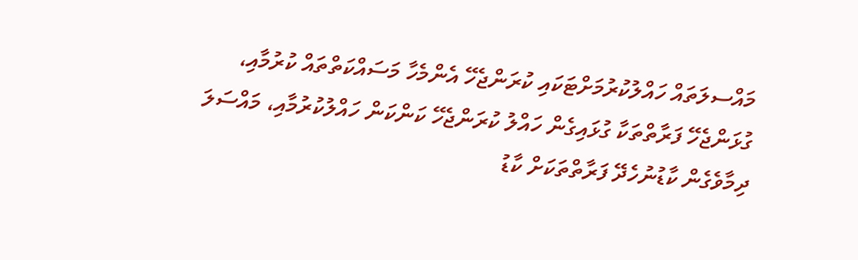މައްސލަތައް ހައްލުކުރުމަށްޓަކައި ކުރަންޖެހޭ އެންމެހާ މަސައްކަތްތައް ކުރުމާއި، ގުޅަންޖެހޭ ފަރާތްތަކާ ގުޅައިގެން ހައްލު ކުރަންޖެހޭ ކަންކަން ހައްލުކުރުމާއި، މައްސަލަ ދިމާވެގެން ކާޑުނުހެދޭ ފަރާތްތަކަށް ކާޑު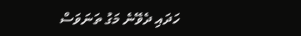ހަދައި ދެވޭނެ މަގު ތަނަވަސް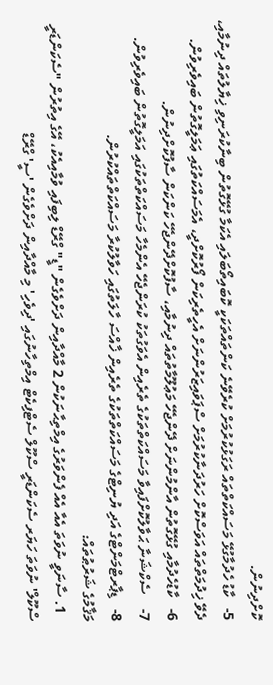ކޮށްދިނުން.
5-   ކާޑު ހެދުމާގުޅޭ މަސައްކަތްތައް ރަގަޅުކުރުމަށް ކުރެވޭނެ ކަންތައްތަކަކީ ކޮބައިތޯބަލައި އެކަމާ ގުޅޭގޮތުން ބިނާކުރަނިވި ޚިޔާލުތައް ދިނުމާއި، ދެވޭ ޚިދުމަތްތައް އަވަސްކޮށް ހަރުދަނާކުރުމަށް ސްޕަވައިޒަރުންނަށް އެހީތެރިކަން ފޯރުކޮށްދީ، އެމަސައްކަތުގައި ޢަމަލީގޮތުން ބައިވެރިވުން.
6-   ކާޑުހެދުމާއި ގުޅޭގޮތުން އާންމުންނަށް ދޭންޖެހޭ މަޢުލޫމާތުތައް ދިނުމާއި، ސާފުކޮށްދޭންޖެހޭ ކަންކަން ސާފުކޮށްދިނުން.
7-    ސެކްޝަނާ ޙަވާލުކޮށްފައިވާ މަސައްކަތްތަކުގެ ތެރެއިން އެވަގުތަކު ކުރަންޖެހޭ އެންމެހާ މަސައްކަތްތަކުގައި އަމަލީގޮތުން ބައިވެރިވުން.
8-   ޑިޕާރޓްމަންޓްގެ އަދި ޔުނިޓްގެ މަސައްކަތްތަކުގެ ތެރެއިން ޚާއްސަ ހާލަތުގައި ހަވާލުކުރާ މަސައްކަތްތައްކުރުން.
މަޤާމުގެ ޝަރުޠުތައް:
  1. ސާނަވީ ނުވަތަ އެއާ އެއް ފެންވަރުގެ އިމްތިޙާނަކުން 2 މާއްދާއިން ދަށްވެގެން "ޑީ" ގްރޭޑް ލިބިފައި ވުމާއިއެކު، އޭގެ އިތުރުން "ސެކަންޑަރީ ސްކޫލް' ނުވަތަ ހަޔަރ ސެކަންޑަރީ ސްކޫލް ސެޓްފިކެޓް އިމްތިހާނުގައި 'ދިވެހި' މި މާއްދާއިން ދަށްވެގެން 'ސީ' ގްރޭޑް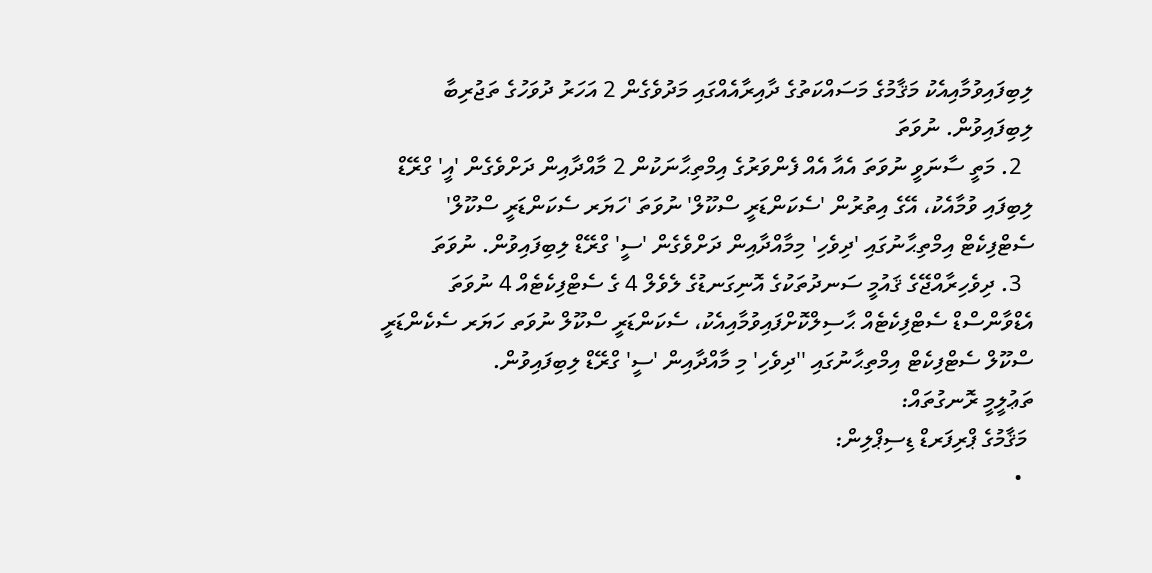ލިބިފައިވުމާއިއެކު މަޤާމުގެ މަސައްކަތުގެ ދާއިރާއެއްގައި މަދުވެގެން 2 އަހަރު ދުވަހުގެ ތަޖުރިބާ ލިބިފައިވުން. ނުވަތަ
  2. މަތީ ސާނަވީ ނުވަތަ އެއާ އެއް ފެންވަރުގެ އިމްތިޙާނަކުން 2 މާއްދާއިން ދަށްވެގެން 'އީ' ގްރޭޑް ލިބިފައި ވުމާއެކު، އޭގެ އިތުރުން 'ސެކަންޑަރީ ސްކޫލް' ނުވަތަ 'ހަޔަރ ސެކަންޑަރީ ސްކޫލް' ސެޓްފިކެޓް އިމްތިޙާނުގައި 'ދިވެހި' މިމާއްދާއިން ދަށްވެގެން 'ސީ' ގްރޭޑް ލިބިފައިވުން. ނުވަތަ
  3. ދިވެހިރާއްޖޭގެ ޤައުމީ ސަނދުތަކުގެ އޮނިގަނޑުގެ ލެވެލް 4 ގެ ސެޓްފިކެޓެއް 4 ނުވަތަ އެޑްވާންސްޑް ސެޓްފިކެޓެއް ޙާސިލްކޮށްފައިވުމާއިއެކު، ސެކަންޑަރީ ސްކޫލް ނުވަތ ހަޔަރ ސެކެންޑަރީ ސްކޫލް ސެޓްފިކެޓް އިމްތިޙާނުގައި ''ދިވެހި' މި މާއްދާއިން 'ސީ' ގްރޭޑް ލިބިފައިވުން.
ތަޢުލީމީ ރޮނގުތައް:
 މަޤާމުގެ ޕްރިފަރޑް ޑިސިޕްލިން:
  •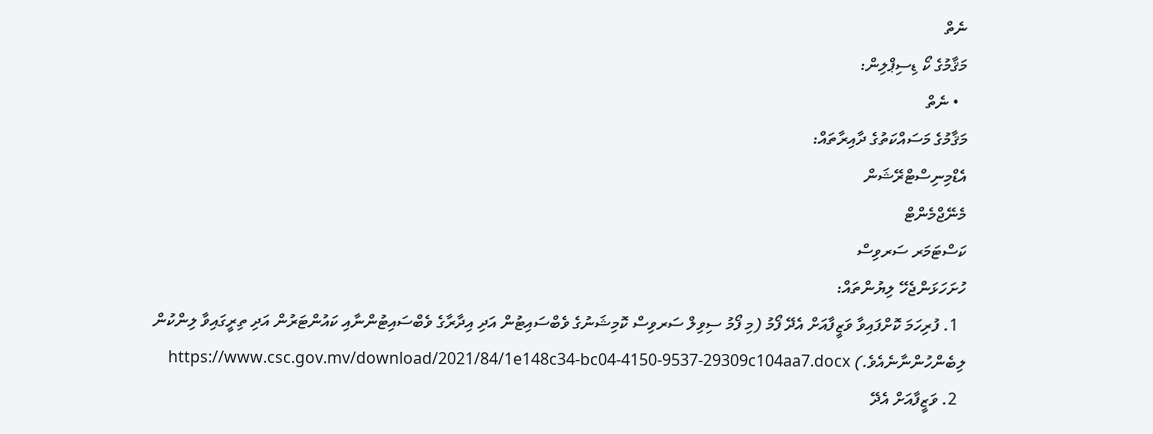ނެތް
މަޤާމުގެ ކޯ ޑިސިޕްލިން:
  • ނެތް
މަޤާމުގެ މަސައްކަތުގެ ދާއިރާތައް:
އެޑްމިނިސްޓްރޭޝަން
މެނޭޖްމެންޓް
ކަސްޓަމަރ ސަރވިސް
ހުށަހަޅަންޖެހޭ ލިޔުންތައް:
  1. ފުރިހަމަ ކޮށްފައިވާ ވަޒީފާއަށް އެދޭ ފޯމު (މި ފޯމު ސިވިލް ސަރވިސް ކޮމިޝަނުގެ ވެބްސައިޓުން އަދި އިދާރާގެ ވެބްސައިޓުންނާއި ކައުންޓަރުން އަދި ތިރީގައިވާ ލިންކުން ލިބެންހުންނާނެއެވެ.) https://www.csc.gov.mv/download/2021/84/1e148c34-bc04-4150-9537-29309c104aa7.docx
  2. ވަޒީފާއަށް އެދޭ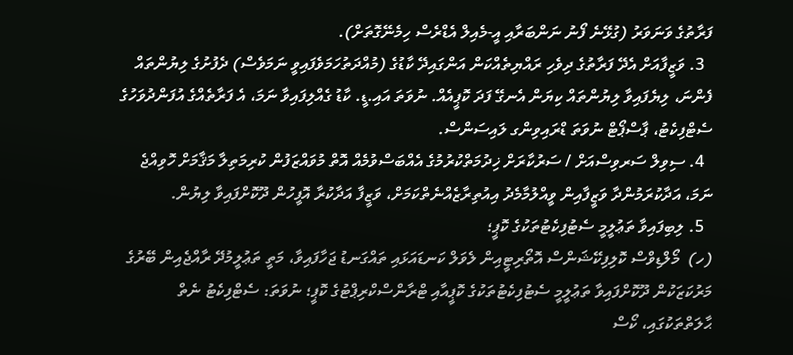ފަރާތުގެ ވަނަވަރު (ގުޅޭނެ ފޯނު ނަންބަރާއި އީ-މެއިލް އެޑްރެސް ހިމެނޭގޮތަށް).
  3. ވަޒީފާއަށް އެދޭ ފަރާތުގެ ދިވެހި ރައްޔިތެއްކަން އަންގައިދޭ ކާޑުގެ (މުއްދަތުހަމަވެފައިވީ ނަމަވެސް) ދެފުށުގެ ލިޔުންތައް ފެންނަ، ލިޔެފައިވާ ލިޔުންތައް ކިޔަން އެނގޭ ފަދަ ކޮޕީއެއް. ނުވަތަ އައި.ޑީ. ކާޑު ގެއްލިފައިވާ ނަމަ، އެ ފަރާތެއްގެ އުފަންދުވަހުގެ ސެޓްފިކެޓު، ޕާސްޕޯޓް ނުވަތަ ޑްރައިވިންގ ލައިސަންސް.
  4. ސިވިލް ސަރވިސްއަށް / ސަރުކާރަށް ޚިދުމަތްކުރުމުގެ އެއްބަސްވުމެއް އޮތް މުވައްޒަފުން ކުރިމަތިލާ މަޤާމަށް ހޮވިއްޖެ ނަމަ، އަދާކުރަމުންދާ ވަޒީފާއިން ވީއްލުމާމެދު އިއުތިރާޒެއްނެތްކަމަށް، ވަޒީފާ އަދާކުރާ އޮފީހުން ދޫކޮށްފައިވާ ލިޔުން.
  5. ލިބިފައިވާ ތަޢުލީމީ ސެޓުފިކެޓުތަކުގެ ކޮޕީ؛
(ހ)  މޯލްޑިވްސް ކޮލިފިކޭޝަންސް އޮތޯރިޓީއިން ލެވަލް ކަނޑައަޅައި ތައްގަނޑު ޖަހާފައިވާ، މަތީ ތަޢުލީމުދޭ ރާއްޖެއިން ބޭރުގެ މަރުކަޒަކުން ދޫކޮށްފައިވާ ތަޢުލީމީ ސެޓުފިކެޓުތަކުގެ ކޮޕީއާއި ޓްރާންސްކްރިޕްޓުގެ ކޮޕީ؛ ނުވަތަ: ސެޓްފިކެޓު ނެތް ޙާލަތްތަކުގައި، ކޯސް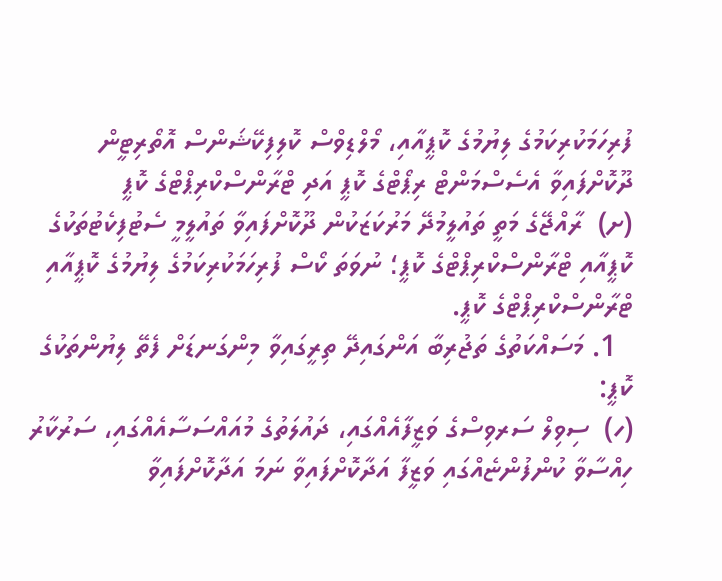ފުރިހަމަކުރިކަމުގެ ލިޔުމުގެ ކޮޕީއާއި، މޯލްޑިވްސް ކޮލިފިކޭޝަންސް އޮތޯރިޓީން ދޫކޮށްފައިވާ އެސެސްމަންޓް ރިޕޯޓްގެ ކޮޕީ އަދި ޓްރާންސްކްރިޕްޓްގެ ކޮޕީ
(ށ)  ރާއްޖޭގެ މަތީ ތައުލީމުދޭ މަރުކަޒަކުން ދޫކޮށްފައިވާ ތައުލީމީ ސެޓުފިކެޓުތަކުގެ ކޮޕީއާއި ޓްރާންސްކްރިޕްޓްގެ ކޮޕީ؛ ނުވަތަ ކޯސް ފުރިހަމަކުރިކަމުގެ ލިޔުމުގެ ކޮޕީއާއި ޓްރާންސްކްރިޕްޓްގެ ކޮޕީ.
  1. މަސައްކަތުގެ ތަޖުރިބާ އަންގައިދޭ ތިރީގައިވާ މިންގަނޑަށް ފެތޭ ލިޔުންތަކުގެ ކޮޕީ:
(ހ)  ސިވިލް ސަރވިސްގެ ވަޒީފާއެއްގައި، ދައުލަތުގެ މުއައްސަސާއެއްގައި، ސަރުކާރު ހިއްސާވާ ކުންފުންޏެއްގައި ވަޒީފާ އަދާކޮށްފައިވާ ނަމަ އަދާކޮށްފައިވާ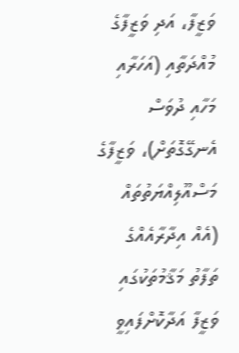ވަޒީފާ، އަދި ވަޒީފާގެ މުއްދަތާއި (އަހަރާއި މަހާއި ދުވަސް އެނގޭގޮތަށް)، ވަޒީފާގެ މަސްއޫލިއްޔަތުތައް (އެއް އިދާރާއެއްގެ ތަފާތު މަޤާމުތަކުގައި ވަޒީފާ އަދާކޮށްފައިވީ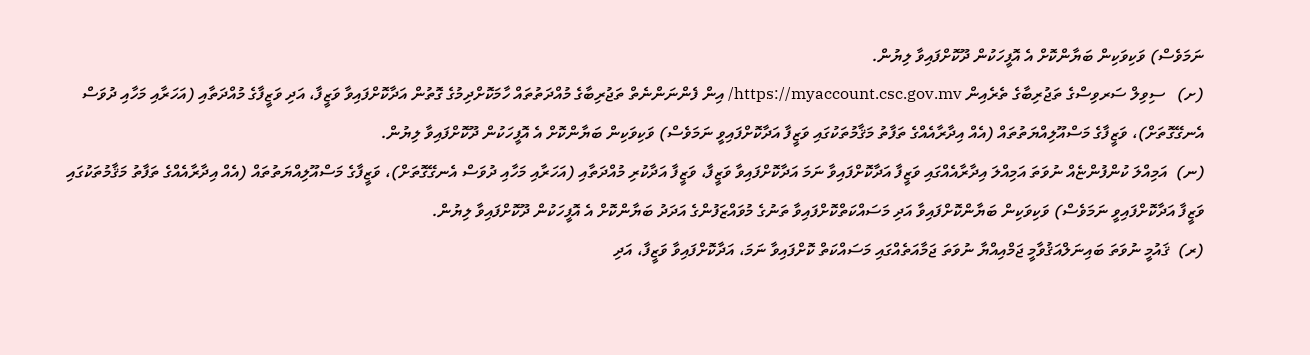ނަމަވެސް) ވަކިވަކިން ބަޔާންކޮށް އެ އޮފީހަކުން ދޫކޮށްފައިވާ ލިޔުން.
(ށ)   ސިވިލް ސަރވިސްގެ ތަޖުރިބާގެ ތެރެއިން https://myaccount.csc.gov.mv/ އިން ފެންނަންނެތް ތަޖުރިބާގެ މުއްދަތުތައް ހާމަކޮށްދިމުގެ ގޮތުން އަދާކޮށްފައިވާ ވަޒީފާ، އަދި ވަޒީފާގެ މުއްދަތާއި (އަހަރާއި މަހާއި ދުވަސް އެނގޭގޮތަށް)، ވަޒީފާގެ މަސްއޫލިއްޔަތުތައް (އެއް އިދާރާއެއްގެ ތަފާތު މަޤާމުތަކުގައި ވަޒީފާ އަދާކޮށްފައިވީ ނަމަވެސް) ވަކިވަކިން ބަޔާންކޮށް އެ އޮފީހަކުން ދޫކޮށްފައިވާ ލިޔުން.
(ނ)  އަމިއްލަ ކުންފުންޏެއް ނުވަތަ އަމިއްލަ އިދާރާއެއްގައި ވަޒީފާ އަދާކޮށްފައިވާ ނަމަ އަދާކޮށްފައިވާ ވަޒީފާ، ވަޒީފާ އަދާކުރި މުއްދަތާއި (އަހަރާއި މަހާއި ދުވަސް އެނގޭގޮތަށް)، ވަޒީފާގެ މަސްއޫލިއްޔަތުތައް (އެއް އިދާރާއެއްގެ ތަފާތު މަޤާމުތަކުގައި ވަޒީފާ އަދާކޮށްފައިވީ ނަމަވެސް) ވަކިވަކިން ބަޔާންކޮށްފައިވާ އަދި މަސައްކަތްކޮށްފައިވާ ތަނުގެ މުވައްޒަފުންގެ އަދަދު ބަޔާންކޮށް އެ އޮފީހަކުން ދޫކޮށްފައިވާ ލިޔުން.
(ރ)  ޤައުމީ ނުވަތަ ބައިނަލްއަޤުވާމީ ޖަމްއިއްޔާ ނުވަތަ ޖަމާއަތެއްގައި މަސައްކަތް ކޮށްފައިވާ ނަމަ، އަދާކޮށްފައިވާ ވަޒީފާ، އަދި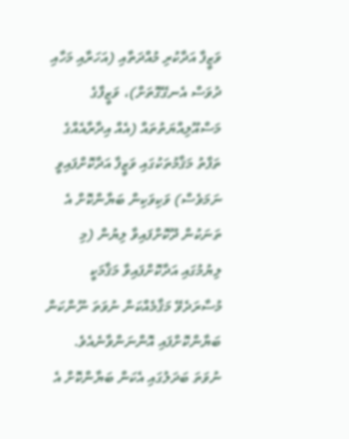ވަޒީފާ އަދާކުރި މުއްދަތާއި (އަހަރާއި މަހާއި ދުވަސް އެނގޭގޮތަށް)، ވަޒީފާގެ މަސްއޫލިއްޔަތުތައް (އެއް އިދާރާއެއްގެ ތަފާތު މަޤާމުތަކުގައި ވަޒީފާ އަދާކޮށްފައިވީ ނަމަވެސް) ވަކިވަކިން ބަޔާންކޮށް އެ ތަނަކުން ދޫކޮށްފައިވާ ލިޔުން (މި ލިޔުމުގައި އަދާކޮށްފައިވާ މަޤާމަކީ މުސާރަދެވޭ މަޤާމެއްކަން ނުވަތަ ނޫންކަން ބަޔާންކޮށްފައި އޮންނަންވާނެއެވެ. ނުވަތަ ބަދަލުގައި އެކަން ބަޔާންކޮށް އެ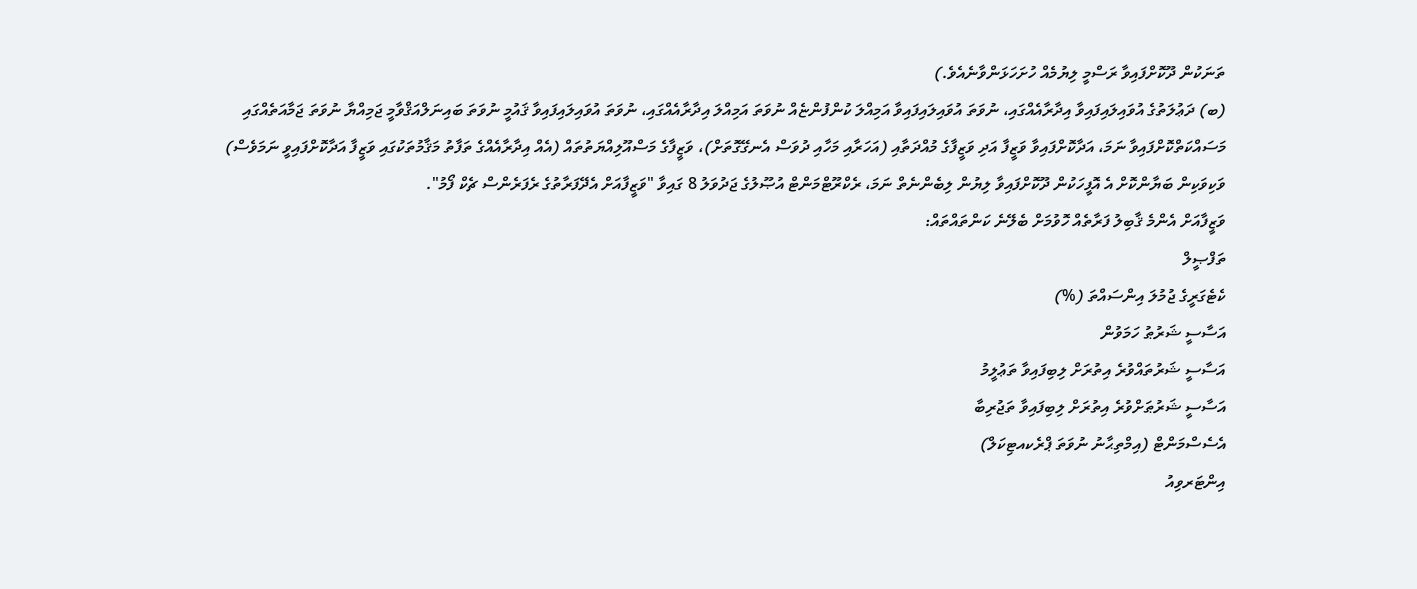ތަނަކުން ދޫކޮށްފައިވާ ރަސްމީ ލިޔުމެއް ހުށަހަޅަންވާނެއެވެ.)
(ބ) ދަޢުލަތުގެ އުވައިލައިފައިވާ އިދާރާއެއްގައި، ނުވަތަ އުވައިލައިފައިވާ އަމިއްލަ ކުންފުންޏެއް ނުވަތަ އަމިއްލަ އިދާރާއެއްގައި، ނުވަތަ އުވައިލައިފައިވާ ޤައުމީ ނުވަތަ ބައިނަލްއަޤްވާމީ ޖަމިއްޔާ ނުވަތަ ޖަމާއަތެއްގައި މަސައްކަތްކޮށްފައިވާ ނަމަ، އަދާކޮށްފައިވާ ވަޒީފާ އަދި ވަޒީފާގެ މުއްދަތާއި (އަހަރާއި މަހާއި ދުވަސް އެނގޭގޮތަށް)، ވަޒީފާގެ މަސްއޫލިއްޔަތުތައް (އެއް އިދާރާއެއްގެ ތަފާތު މަޤާމުތަކުގައި ވަޒީފާ އަދާކޮށްފައިވީ ނަމަވެސް) ވަކިވަކިން ބަޔާންކޮށް އެ އޮފީހަކުން ދޫކޮށްފައިވާ ލިޔުން ލިބެންނެތް ނަމަ، ރެކްރޫޓްމަންޓް އުޞޫލުގެ ޖަދުވަލު 8 ގައިވާ "ވަޒީފާއަށް އެދޭފަރާތުގެ ރެފަރެންސް ޗެކް ފޯމު".
ވަޒީފާއަށް އެންމެ ޤާބިލު ފަރާތެއް ހޮވުމަށް ބެލޭނެ ކަންތައްތައް:
ތަފްޞީލް
ކެޓެގަރީގެ ޖުމުލަ އިންސައްތަ (%)
އަސާސީ ޝަރުޠު ހަމަވުން
އަސާސީ ޝަރުތައްވުރެ އިތުރަށް ލިބިފައިވާ ތަޢުލީމު
އަސާސީ ޝަރުޠަށްވުރެ އިތުރަށް ލިބިފައިވާ ތަޖުރިބާ
އެސެސްމަންޓް (އިމްތިޙާނު ނުވަތަ ޕްރެކއޓިކަލް)
އިންޓަރވިއު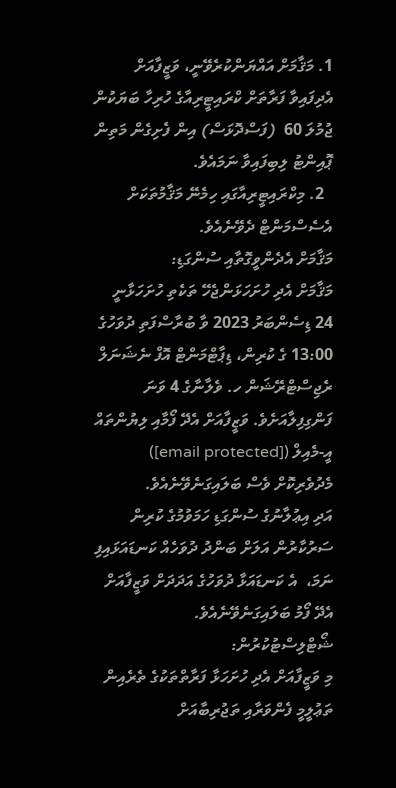1. މަޤާމަށް އައްޔަންކުރެވޭނީ، ވަޒީފާއަށް އެދިފައިވާ ފަރާތަށް ކްރައިޓީރިއާގެ ހުރިހާ ބަޔަކުން ޖުމުލަ 60  (ފަސްދޮޅަސް) އިން ފެށިގެން މަތިން ޕޮއިންޓު ލިބިފައިވާ ނަމައެވެ.
  2. މިކްރައިޓީރިއާގައި ހިމެނޭ މަޤާމުތަކަށް އެސެސްމަންޓް ދެވޭނެއެވެ.
މަޤާމަށް އެދެންވީގޮތާއި ސުންގަޑި:
މަޤާމަށް އެދި ހުށަހަޅަންޖެހޭ ތަކެތި ހުށަހަޅާނީ 24 ޑިސެންބަރު 2023 ވާ ބުރާސްފަތި ދުވަހުގެ 13:00 ގެ ކުރިން، ޑިޕާޓްމަންޓް އޮފް ނެޝަނަލް ރެޖިސްޓްރޭޝަން ހ. ވެލާނާގެ 4 ވަނަ ފަންގިފިލާއަށެވެ. ވަޒީފާއަށް އެދޭ ފޯމާއި ލިޔުންތައް އީ-މެއިލް ([email protected]) މެދުވެރިކޮށް ވެސް ބަލައިގަނެވޭނެއެވެ.
އަދި އިޢުލާނުގެ ސުންގަޑި ހަމަވުމުގެ ކުރިން ސަރުކާރުން އަލަށް ބަންދު ދުވަހެއް ކަނޑައަޅައިފި ނަމަ،  އެ ކަނޑައަޅާ ދުވަހުގެ އަދަދަށް ވަޒީފާއަށް އެދޭ ފޯމު ބަލައިގަނެވޭނެއެވެ.
ޝޯޓްލިސްޓުކުރުން:
މި ވަޒީފާއަށް އެދި ހުށަހަޅާ ފަރާތްތަކުގެ ތެރެއިން ތަޢުލީމީ ފެންވަރާއި ތަޖުރިބާއަށް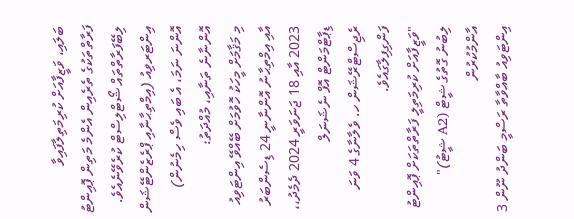ބަލައި، ވަޒީފާއަށް ކުރިމަތިލާފައިވާ ފަރާތްތަކުގެ ތެރެއިން އެންމެ މަތިން ޕޮއިންޓު ލިބޭފަރާތްތައް ޝޯޓްލިސްޓް ކުރެވޭނެއެވެ.
އިންޓަރވިއު (އިމްތިޙާނާއި ޕްރެޒެންޓޭޝަން އޮންނަ ނަމަ، އެ ބައި ވެސް ހިމެނުން) އޮންނާނެ ތަނާއި، މުއްދަތު:
މި މަޤާމަށް މީހަކު ހޮވުމަށް ބޭއްވޭ އިންޓަވިއު އާއި އިމްތިޙާނު އޮންނާނީ 24 ޑިސެންބަރު 2023 އާއި 18 ޖަނަވަރީ 2024 ދެމެދު،، ޑިޕާޓްމަންޓް އޮފް ނެޝަނަލް ރެޖިސްޓްރޭޝަން ހ. ވެލާނާގެ 4 ވަނަ ފަންގިފިލާގައެވެ.
"ވަޒީފާއަށް ކުރިމަތިލީ ފަރާތްތަކަށް ޕޮއިންޓު ލިބުނު ގޮތުގެ ޝީޓް (A2 ޝީޓު)" އާންމުކުރުން
އިންޓަވިއު ބާއްވާތާ ރަސްމީ ބަންދު ނޫން 3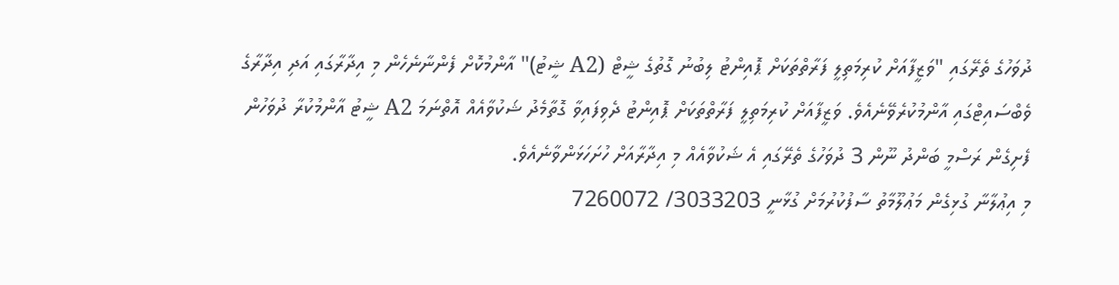ދުވަހުގެ ތެރޭގައި "ވަޒީފާއަށް ކުރިމަތިލީ ފަރާތްތަކަށް ޕޮއިންޓު ލިބުނު ގޮތުގެ ޝީޓް (A2 ޝީޓު)" އާންމުކޮށް ފެންނާނެހެން މި އިދާރާގައި އަދި އިދާރާގެ ވެބްސައިޓްގައި އާންމުކުރެވޭނެއެވެ. ވަޒީފާއަށް ކުރިމަތިލީ ފަރާތްތަކަށް ޕޮއިންޓު ދެވިފައިވާ ގޮތާމެދު ޝަކުވާއެއް އޮތްނަމަ A2 ޝީޓު އާންމުކުރާ ދުވަހުން ފެށިގެން ރަސްމީ ބަންދު ނޫން 3 ދުވަހުގެ ތެރޭގައި އެ ޝަކުވާއެއް މި އިދާރާއަށް ހުށަހަޅަންވާނެއެވެ.
މި އިޢުލާނާ ގުޅިގެން މަޢުލޫމާތު ސާފުކުރުމަށް ގުޅާނީ 3033203/ 7260072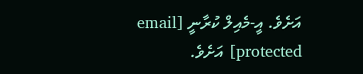އަށެވެ. އީ-މެއިލް ކުރާނީ [email protected] އަށެވެ.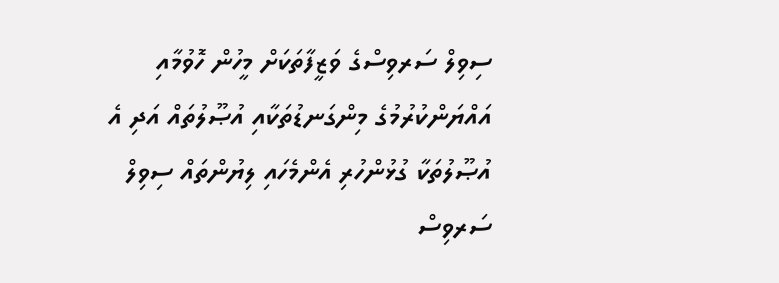ސިވިލް ސަރވިސްގެ ވަޒީފާތަކަށް މީހުން ހޮވުމާއި އައްޔަންކުރުމުގެ މިންގަނޑުތަކާއި އުޞޫލުތައް އަދި އެ އުޞޫލުތަކާ ގުޅުންހުރި އެންމެހައި ލިޔުންތައް ސިވިލް ސަރވިސް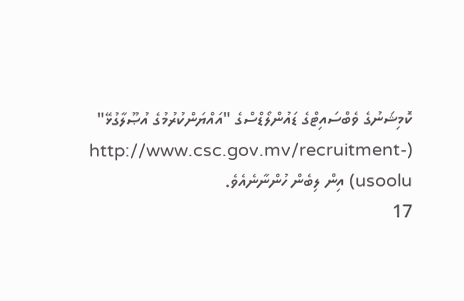ކޮމިޝަނުގެ ވެބްސައިޓްގެ ޑައުންލޯޑްސްގެ "އައްޔަންކުރުމުގެ އުޞޫލާގުޅޭ" (http://www.csc.gov.mv/recruitment-usoolu) އިން ލިބެން ހުންނާނެއެވެ.
17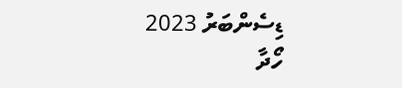ޑިސެންބަރު 2023
ހޯދާ